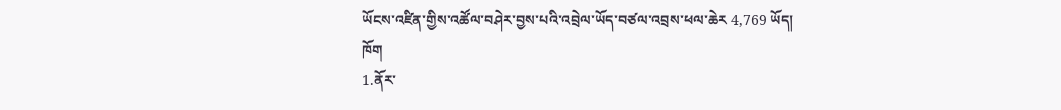ཡོངས་འཛིན་གྱིས་འཚོལ་བཤེར་བྱས་པའི་འབྲེལ་ཡོད་བཙལ་འབྲས་ཕལ་ཆེར 4,769 ཡོད།
ཁོག
1.ནོར་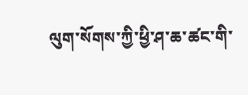ལུག་སོགས་ཀྱི་ཕྱི་ཤ་ཆ་ཚང་གི་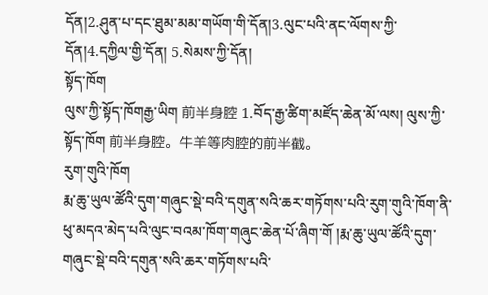དོན།2.ཤུན་པ་དང་ཐུམ་མམ་གཡོག་གི་དོན།3.ལུང་པའི་ནང་ལོགས་ཀྱི་དོན།4.དཀྱིལ་གྱི་དོན། 5.སེམས་ཀྱི་དོན།
སྟོད་ཁོག
ལུས་ཀྱི་སྟོད་ཁོགརྒྱ་ཡིག 前半身腔 1.བོད་རྒྱ་ཚིག་མཛོད་ཆེན་མོ་ལས། ལུས་ཀྱི་སྟོད་ཁོག 前半身腔。牛羊等肉腔的前半截。
རུག་གུའི་ཁོག
རྨ་ཆུ་ཡུལ་ཚོའི་དུག་གཞུང་སྡེ་བའི་དགུན་སའི་ཆར་གཏོགས་པའི་རུག་གུའི་ཁོག་ནི་ཕུ་མདའ་མེད་པའི་ལུང་བའམ་ཁོག་གཞུང་ཆེན་པོ་ཞིག་གོ །རྨ་ཆུ་ཡུལ་ཚོའི་དུག་གཞུང་སྡེ་བའི་དགུན་སའི་ཆར་གཏོགས་པའི་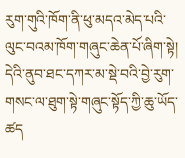རུག་གུའི་ཁོག་ནི་ཕུ་མདའ་མེད་པའི་ལུང་བའམ་ཁོག་གཞུང་ཆེན་པོ་ཞིག་སྟེ། དེའི་ནུབ་ཐང་དཀར་མ་སྡེ་བའི་བྱེ་རུག་གསང་ལ་ཐུག་སྟེ་གཞུང་སྟོད་ཀྱི་ཆུ་ཡོད་ཚད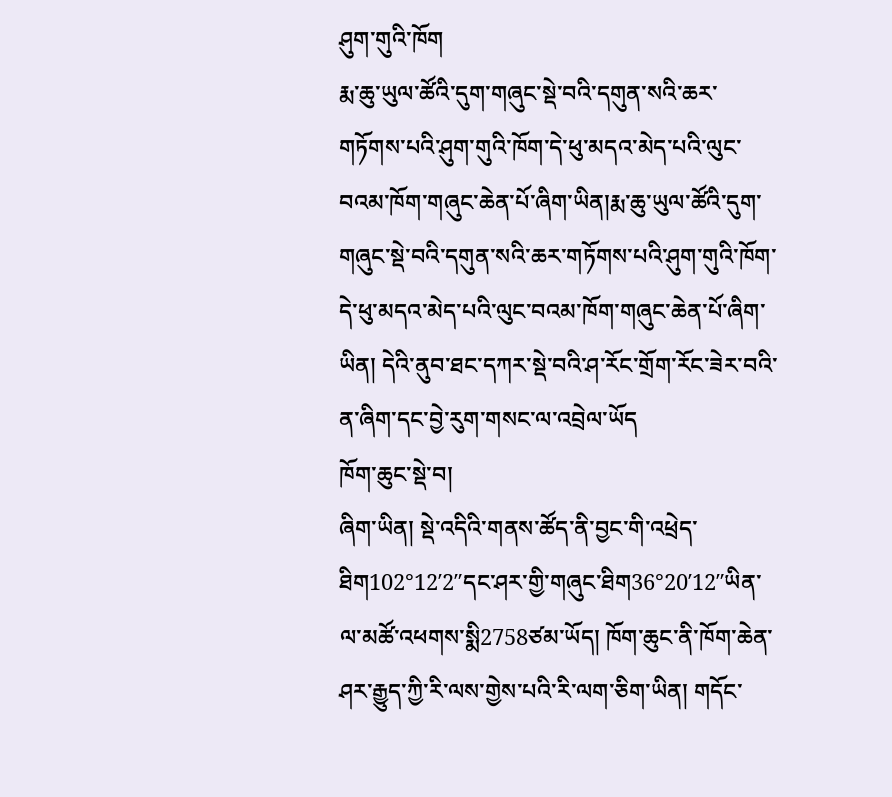ཤུག་གུའི་ཁོག
རྨ་ཆུ་ཡུལ་ཚོའི་དུག་གཞུང་སྡེ་བའི་དགུན་སའི་ཆར་གཏོགས་པའི་ཤུག་གུའི་ཁོག་དེ་ཕུ་མདའ་མེད་པའི་ལུང་བའམ་ཁོག་གཞུང་ཆེན་པོ་ཞིག་ཡིན།རྨ་ཆུ་ཡུལ་ཚོའི་དུག་གཞུང་སྡེ་བའི་དགུན་སའི་ཆར་གཏོགས་པའི་ཤུག་གུའི་ཁོག་དེ་ཕུ་མདའ་མེད་པའི་ལུང་བའམ་ཁོག་གཞུང་ཆེན་པོ་ཞིག་ཡིན། དེའི་ནུབ་ཐང་དཀར་སྡེ་བའི་ཤ་རོང་གྲོག་རོང་ཟེར་བའི་ན་ཞིག་དང་བྱེ་རུག་གསང་ལ་འབྲེལ་ཡོད
ཁོག་ཆུང་སྡེ་བ།
ཞིག་ཡིན། སྡེ་འདིའི་གནས་ཚོད་ནི་བྱང་གི་འཕྲེད་ཐིག102°12′2″དང་ཤར་གྱི་གཞུང་ཐིག36°20′12″ཡིན་ལ་མཚོ་འཕགས་སྨི2758ཙམ་ཡོད། ཁོག་ཆུང་ནི་ཁོག་ཆེན་ཤར་རྒྱུད་ཀྱི་རི་ལས་གྱེས་པའི་རི་ལག་ཅིག་ཡིན། གདོང་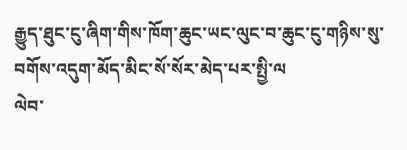རྒྱུད་ཐུང་ངུ་ཞིག་གིས་ཁོག་ཆུང་ཡང་ལུང་བ་ཆུང་ངུ་གཉིས་སུ་བགོས་འདུག་མོད་མིང་སོ་སོར་མེད་པར་སྤྱི་ལ
ལེབ་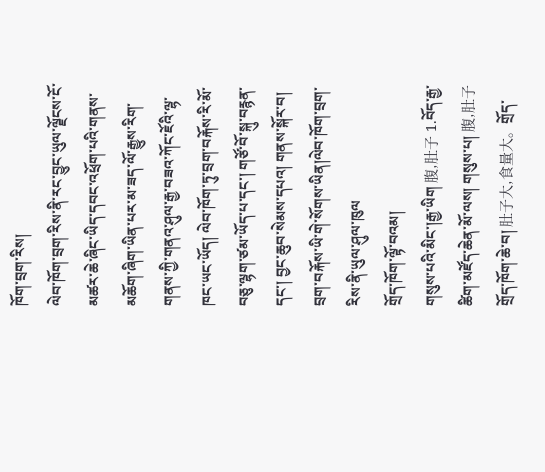ཁོག་བྲག་རིས།
ལེབ་ཁོག་བྲག་རིས་ནི་རང་བྱུང་ཡུལ་ལྗོངས་ངོ་མཚར་ཆེ་ཞིང་ཡིད་དབང་འཕྲོག་པའི་གནས་མཆོག་ཞིག་ཡིན་པར་མ་ཟད་ལོ་རྒྱུས་རིག་གནས་ཀྱི་གནའ་ཤུལ་རྒྱ་བཟའ་ཀོང་ཇོའི་ལྷ་ཁང་ཡང་ཡོད། ལེབ་ཁོག་ཏུ་བྲག་བརྐོས་རི་མོ་བཅུ་ལྷག་ཙམ་ཡོད་པ་དང་། གཙོ་བོ་སྐུ་བརྙན་དང་། བྱང་ཆུབ་སེམས་དཔའ། གནས་སྐོར་བ། བྲག་བརྐོས་ཡི་གེ་སོགས་ཡིན།ལེབ་ཁོག་བྲག་རིས་ནི་ཡུལ་ཤུལ་ཁུལ
གྲོད་ཁོག་ལྟོ་བའམ།
གསུས་པའི་མིང་།རྒྱ་ཡིག 腹,肚子 1.བོད་རྒྱ་ཚིག་མཛོད་ཆེན་མོ་ལས། གསུས་པ། 腹,肚子 གྲོད་ཁོག་ཆེ་བ། 肚子大,食量大。གྲོད་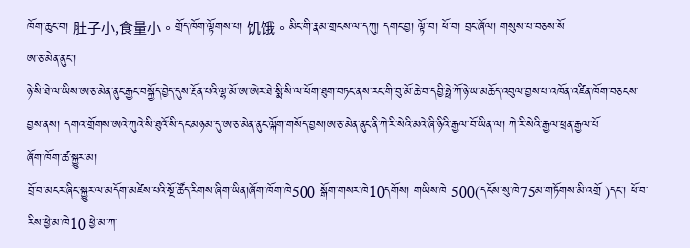ཁོག་ཆུང་བ། 肚子小,食量小。གྲོད་ཁོག་ལྟོགས་པ། 饥饿。མིང་གི་རྣམ་གྲངས་ལ་དཀུ། དགང་བྱ། ལྟོ་བ། ཕོ་བ། བྲང་ཞོལ། གསུས་པ་བཅས་སོ
ཨ་ཅ་མེན་ནུང་།
ཉེ་སི་ཐེ་ལ་ཡིས་ཨ་ཅ་མེན་ནུང་རྒྱང་བསྐྱོད་བྱེད་དུས་རྔོན་པའི་ལྷ་མོ་ཨ་ཨེར་ཐེ་སྨི་སི་ལ་ཕོག་ཐུག་བཏང་ནས་རང་གི་བུ་མོ་ཆེ་བ་དབྱི་ཧྥེ་ཀོ་ཉེ་ཡ་མཆོད་འབུལ་བྱས་པ་འཁོན་འཛིན་ཁོག་བཅངས་བྱས་ནས། དགའ་གྲོགས་ཨའེ་ཀུའེ་སི་ཐུའོ་སི་དང་མཉམ་དུ་ཨ་ཅ་མེན་ནུང་ལྐོག་གསོད་བྱས།ཨ་ཅ་མེན་ནུང་ནི་ཀེ་རི་སེའི་མའེ་ཞི་ཉིའི་རྒྱལ་བོ་ཡིན་ལ། ཀེ་རི་སེའི་རྒྱལ་ཕྲན་རྒྱལ་པོ
ཞོག་ཁོག་ཚ་སྐྱུར་མ།
བྲོ་བ་མངར་ཞིང་སྐྱུར་ལ་མདོག་མཛེས་པའི་སྔོ་ཚོད་རིགས་ཞིག་ཡིན།ཞོག་ཁོག་ཁེ500 སྒོག་གསར་ཁེ10དགོས། གཡིས་ཁེ 500(དངོས་སུ་ཁེ75མ་གཏོགས་མི་འགྲོ )དང་། ཕོ་བ་རིས་ཕྱེ་མ་ཁེ10 ཕྱེ་མ་ཀ་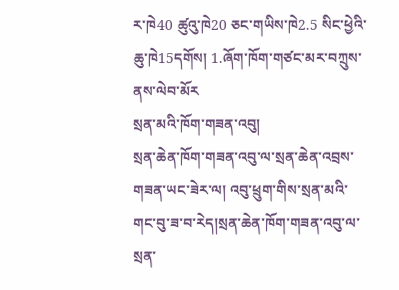ར་ཁེ40 ཚུའུ་ཁེ20 ཅང་གཡིས་ཁེ2.5 སིང་ཕྱེའི་ཆུ་ཁེ15དགོས། 1.ཞོག་ཁོག་གཙང་མར་བཀྲུས་ནས་ལེབ་མོར
སྲན་མའི་ཁོག་གཟན་འབུ།
སྲན་ཆེན་ཁོག་གཟན་འབུ་ལ་སྲན་ཆེན་འབྲས་གཟན་ཡང་ཟེར་ལ། འབུ་ཕྲུག་གིས་སྲན་མའི་གང་བུ་ཟ་བ་རེད།སྲན་ཆེན་ཁོག་གཟན་འབུ་ལ་སྲན་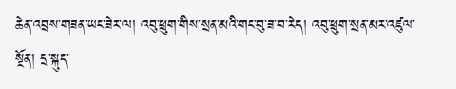ཆེན་འབྲས་གཟན་ཡང་ཟེར་ལ། འབུ་ཕྲུག་གིས་སྲན་མའི་གང་བུ་ཟ་བ་རེད། འབུ་ཕྲུག་སྲན་མར་འཛུལ་སྔོན། དྲ་སྐུད་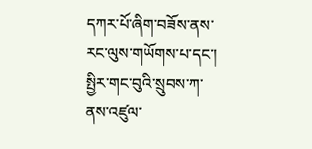དཀར་པོ་ཞིག་བཟོས་ནས་རང་ལུས་གཡོགས་པ་དང་། སྤྱིར་གང་བུའི་སྲུབས་ཀ་ནས་འཛུལ་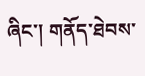ཞིང་། གནོད་ཐེབས་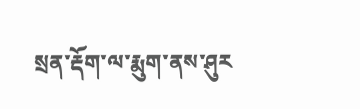སྲན་རྡོག་ལ་རྨུག་ནས་ཤུར